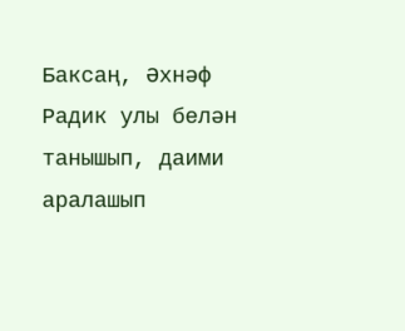Баксаң, Әхнәф Радик улы белән танышып, даими аралашып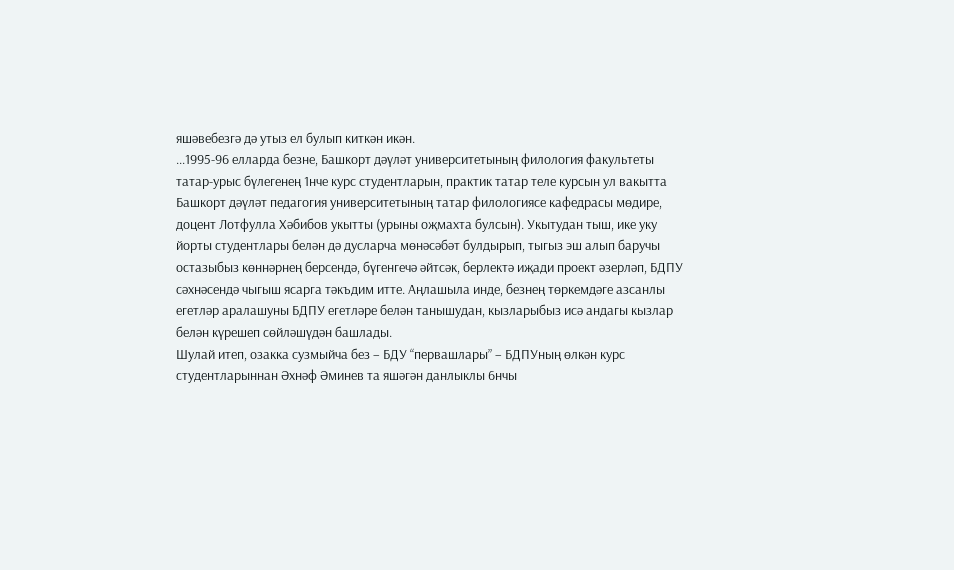яшәвебезгә дә утыз ел булып киткән икән.
...1995-96 елларда безне, Башкорт дәүләт университетының филология факультеты татар-урыс бүлегенең 1нче курс студентларын, практик татар теле курсын ул вакытта Башкорт дәүләт педагогия университетының татар филологиясе кафедрасы мөдире, доцент Лотфулла Хәбибов укытты (урыны оҗмахта булсын). Укытудан тыш, ике уку йорты студентлары белән дә дусларча мөнәсәбәт булдырып, тыгыз эш алып баручы остазыбыз көннәрнең берсендә, бүгенгечә әйтсәк, берлектә иҗади проект әзерләп, БДПУ сәхнәсендә чыгыш ясарга тәкъдим итте. Аңлашыла инде, безнең төркемдәге азсанлы егетләр аралашуны БДПУ егетләре белән танышудан, кызларыбыз исә андагы кызлар белән күрешеп сөйләшүдән башлады.
Шулай итеп, озакка сузмыйча без – БДУ “первашлары” – БДПУның өлкән курс студентларыннан Әхнәф Әминев та яшәгән данлыклы 6нчы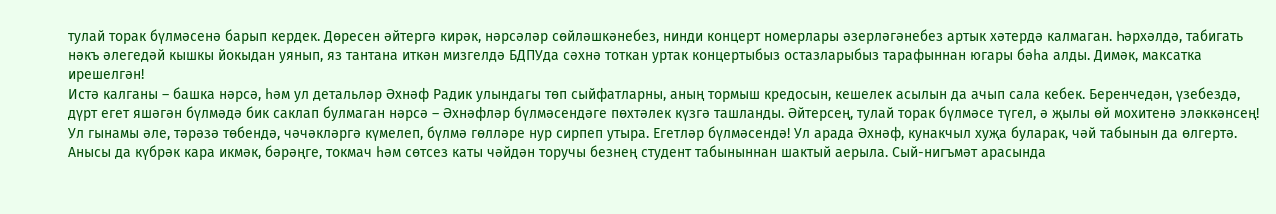тулай торак бүлмәсенә барып кердек. Дөресен әйтергә кирәк, нәрсәләр сөйләшкәнебез, нинди концерт номерлары әзерләгәнебез артык хәтердә калмаган. Һәрхәлдә, табигать нәкъ әлегедәй кышкы йокыдан уянып, яз тантана иткән мизгелдә БДПУда сәхнә тоткан уртак концертыбыз остазларыбыз тарафыннан югары бәһа алды. Димәк, максатка ирешелгән!
Истә калганы – башка нәрсә, һәм ул детальләр Әхнәф Радик улындагы төп сыйфатларны, аның тормыш кредосын, кешелек асылын да ачып сала кебек. Беренчедән, үзебездә, дүрт егет яшәгән бүлмәдә бик саклап булмаган нәрсә – Әхнәфләр бүлмәсендәге пөхтәлек күзгә ташланды. Әйтерсең, тулай торак бүлмәсе түгел, ә җылы өй мохитенә эләккәнсең! Ул гынамы әле, тәрәзә төбендә, чәчәкләргә күмелеп, бүлмә гөлләре нур сирпеп утыра. Егетләр бүлмәсендә! Ул арада Әхнәф, кунакчыл хуҗа буларак, чәй табынын да өлгертә. Анысы да күбрәк кара икмәк, бәрәңге, токмач һәм сөтсез каты чәйдән торучы безнең студент табыныннан шактый аерыла. Сый-нигъмәт арасында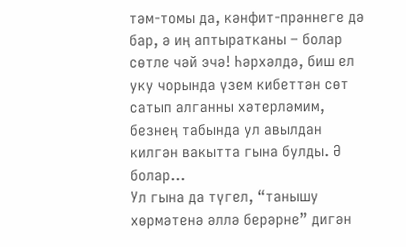тәм-томы да, кәнфит-прәннеге дә бар, ә иң аптыратканы – болар сөтле чәй эчә! Һәрхәлдә, биш ел уку чорында үзем кибеттән сөт сатып алганны хәтерләмим, безнең табында ул авылдан килгән вакытта гына булды. Ә болар...
Ул гына да түгел, “танышу хөрмәтенә әллә берәрне” дигән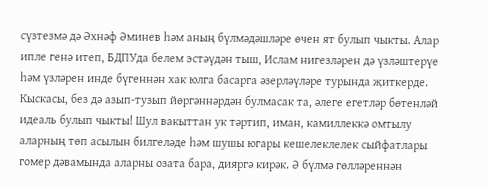сүзтезмә дә Әхнәф Әминев һәм аның бүлмәдәшләре өчен ят булып чыкты. Алар ипле генә итеп, БДПУда белем эстәүдән тыш, Ислам нигезләрен дә үзләштерүе һәм үзләрен инде бүгеннән хак юлга басарга әзерләүләре турында җиткерде. Кыскасы, без дә азып-тузып йөргәннәрдән булмасак та, әлеге егетләр бөтенләй идеаль булып чыкты! Шул вакыттан ук тәртип, иман, камиллеккә омтылу аларның төп асылын билгеләде һәм шушы югары кешелеклелек сыйфатлары гомер дәвамында аларны озата бара, дияргә кирәк. Ә бүлмә гөлләреннән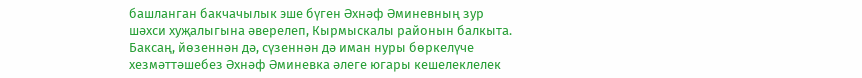башланган бакчачылык эше бүген Әхнәф Әминевның зур шәхси хуҗалыгына әверелеп, Кырмыскалы районын балкыта.
Баксаң, йөзеннән дә, сүзеннән дә иман нуры бөркелүче хезмәттәшебез Әхнәф Әминевка әлеге югары кешелеклелек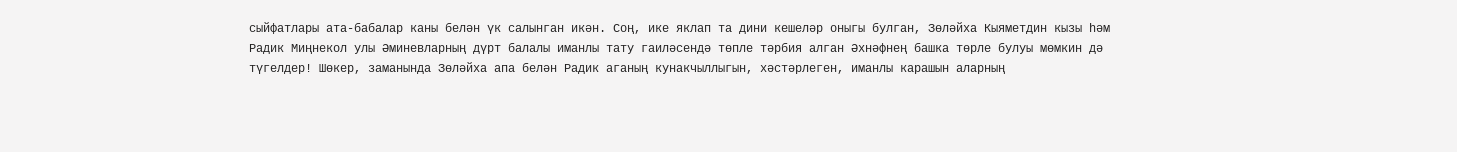сыйфатлары ата-бабалар каны белән үк салынган икән. Соң, ике яклап та дини кешеләр оныгы булган, Зөләйха Кыяметдин кызы һәм Радик Миңнекол улы Әминевларның дүрт балалы иманлы тату гаиләсендә төпле тәрбия алган Әхнәфнең башка төрле булуы мөмкин дә түгелдер! Шөкер, заманында Зөләйха апа белән Радик аганың кунакчыллыгын, хәстәрлеген, иманлы карашын аларның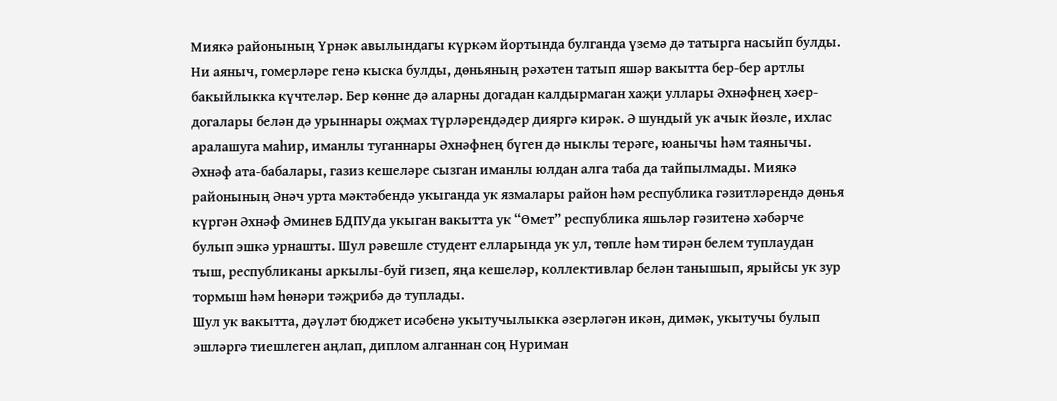Миякә районының Үрнәк авылындагы күркәм йортында булганда үземә дә татырга насыйп булды. Ни аяныч, гомерләре генә кыска булды, дөньяның рәхәтен татып яшәр вакытта бер-бер артлы бакыйлыкка күчтеләр. Бер көнне дә аларны догадан калдырмаган хаҗи уллары Әхнәфнең хәер-догалары белән дә урыннары оҗмах түрләрендәдер дияргә кирәк. Ә шундый ук ачык йөзле, ихлас аралашуга маһир, иманлы туганнары Әхнәфнең бүген дә ныклы терәге, юанычы һәм таянычы.
Әхнәф ата-бабалары, газиз кешеләре сызган иманлы юлдан алга таба да тайпылмады. Миякә районының Әнәч урта мәктәбендә укыганда ук язмалары район һәм республика гәзитләрендә дөнья күргән Әхнәф Әминев БДПУда укыган вакытта ук “Өмет” республика яшьләр гәзитенә хәбәрче булып эшкә урнашты. Шул рәвешле студент елларында ук ул, төпле һәм тирән белем туплаудан тыш, республиканы аркылы-буй гизеп, яңа кешеләр, коллективлар белән танышып, ярыйсы ук зур тормыш һәм һөнәри тәҗрибә дә туплады.
Шул ук вакытта, дәүләт бюджет исәбенә укытучылыкка әзерләгән икән, димәк, укытучы булып эшләргә тиешлеген аңлап, диплом алганнан соң Нуриман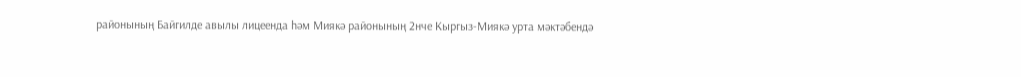районының Байгилде авылы лицеенда һәм Миякә районының 2нче Кыргыз-Миякә урта мәктәбендә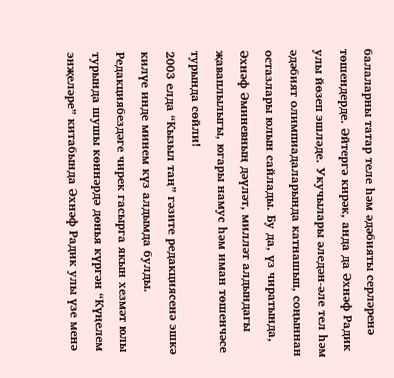балаларны татар теле һәм әдәбияты серләренә төшендерде. Әйтергә кирәк, анда да Әхнәф Радик улы йөзеп эшләде. Укучылары әледән-әле тел һәм әдәбият олимпиадаларында катнашып, соңыннан остазлары юлын сайлады. Бу да, үз чиратында, Әхнәф Әминевның дәүләт, милләт алдындагы җаваплылыгы, югары намус һәм иман төшенчәсе турында сөйли!
2003 елда “Кызыл таң” гәзите редакциясенә эшкә килүе инде минем күз алдымда булды. Редакциябездәге чирек гасырга якын хезмәт юлы турында шушы көннәрдә дөнья күргән “Күңелем энҗеләре” китабында Әхнәф Радик улы үзе менә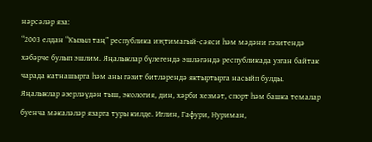нәрсәләр яза:
“2003 елдан “Кызыл таң” республика иҗтимагый-сәяси һәм мәдәни гәзитендә хәбәрче булып эшлим. Яңалыклар бүлегендә эшләгәндә республикада узган байтак чарада катнашырга һәм аны гәзит битләрендә яктыртырга насыйп булды. Яңалыклар әзерләүдән тыш, экология, дин, хәрби хезмәт, спорт һәм башка темалар буенча мәкаләләр язарга туры килде. Иглин, Гафури, Нуриман,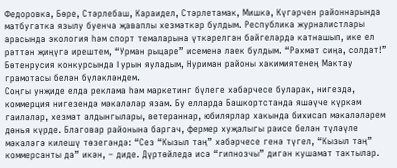Федоровка, Бөре, Стәрлебаш, Караидел, Стәрлетамак, Мишкә, Күгәрчен районнарында матбугатка язылу буенча җаваплы хезмәткәр булдым. Республика журналистлары арасында экология һәм спорт темаларына үткәрелгән бәйгеләрдә катнашып, ике ел рәттән җиңүгә ирештем, “Урман рыцаре” исеменә лаек булдым. “Рәхмәт сиңа, солдат!” Бөтенрусия конкурсында I урын яуладым, Нуриман районы хакимиятенең Мактау грамотасы белән бүләкләндем.
Соңгы унҗиде елда реклама һәм маркетинг бүлеге хәбәрчесе буларак, нигездә, коммерция нигезендә мәкаләләр язам. Бу елларда Башкортстанда яшәүче күркәм гаиләләр, хезмәт алдынгылары, ветераннар, юбилярлар хакында бихисап мәкаләләрем дөнья күрде. Благовар районына баргач, фермер хуҗалыгы рәисе белән түләүле мәкаләгә килешү төзегәндә: “Сез “Кызыл таң” хәбәрчесе генә түгел, “Кызыл таң” коммерсанты да” икән, – диде. Дүртөйледә исә “гипнозчы” дигән кушамат тактылар.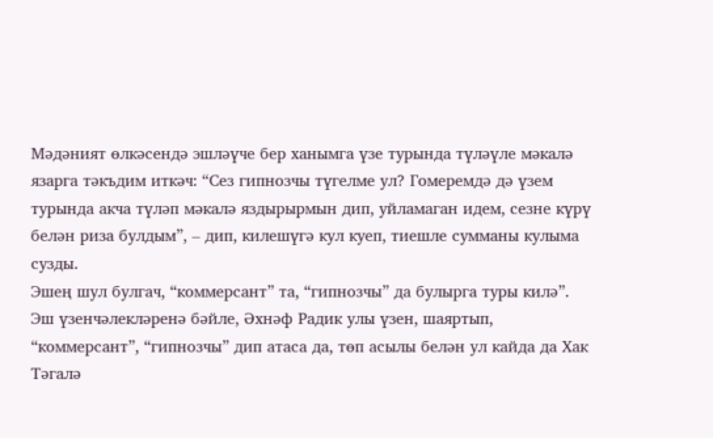Мәдәният өлкәсендә эшләүче бер ханымга үзе турында түләүле мәкалә язарга тәкъдим иткәч: “Сез гипнозчы түгелме ул? Гомеремдә дә үзем турында акча түләп мәкалә яздырырмын дип, уйламаган идем, сезне күрү белән риза булдым”, – дип, килешүгә кул куеп, тиешле сумманы кулыма сузды.
Эшең шул булгач, “коммерсант” та, “гипнозчы” да булырга туры килә”.
Эш үзенчәлекләренә бәйле, Әхнәф Радик улы үзен, шаяртып, “коммерсант”, “гипнозчы” дип атаса да, төп асылы белән ул кайда да Хак Тәгалә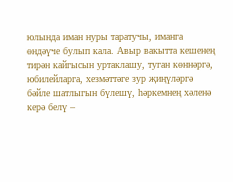юлында иман нуры таратучы, иманга өндәүче булып кала. Авыр вакытта кешенең тирән кайгысын уртаклашу, туган көннәргә, юбилейларга, хезмәттәге зур җиңүләргә бәйле шатлыгын бүлешү, һәркемнең хәленә керә белү –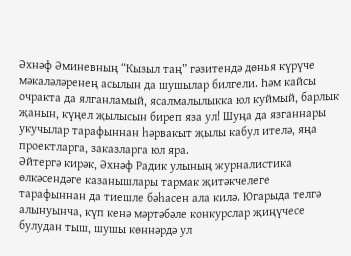Әхнәф Әминевның “Кызыл таң” гәзитендә дөнья күрүче мәкаләләренең асылын да шушылар билгели. Һәм кайсы очракта да ялганламый, ясалмалылыкка юл куймый, барлык җанын, күңел җылысын биреп яза ул! Шуңа да язганнары укучылар тарафыннан һәрвакыт җылы кабул ителә, яңа проектларга, заказларга юл яра.
Әйтергә кирәк, Әхнәф Радик улының журналистика өлкәсендәге казанышлары тармак җитәкчелеге тарафыннан да тиешле бәһасен ала килә. Югарыда телгә алынуынча, күп кенә мәртәбәле конкурслар җиңүчесе булудан тыш, шушы көннәрдә ул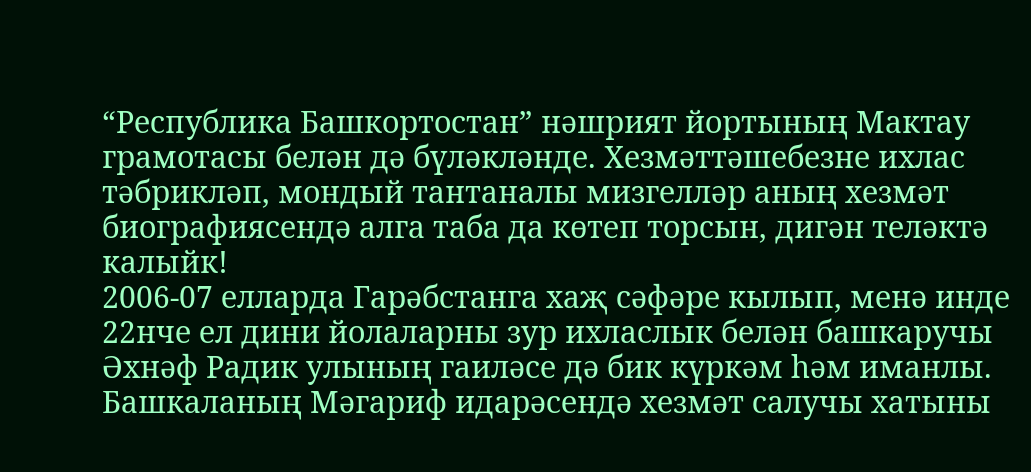“Республика Башкортостан” нәшрият йортының Мактау грамотасы белән дә бүләкләнде. Хезмәттәшебезне ихлас тәбрикләп, мондый тантаналы мизгелләр аның хезмәт биографиясендә алга таба да көтеп торсын, дигән теләктә калыйк!
2006-07 елларда Гарәбстанга хаҗ сәфәре кылып, менә инде 22нче ел дини йолаларны зур ихласлык белән башкаручы Әхнәф Радик улының гаиләсе дә бик күркәм һәм иманлы. Башкаланың Мәгариф идарәсендә хезмәт салучы хатыны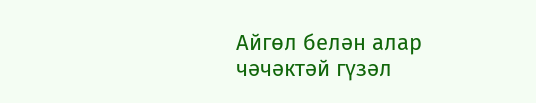Айгөл белән алар чәчәктәй гүзәл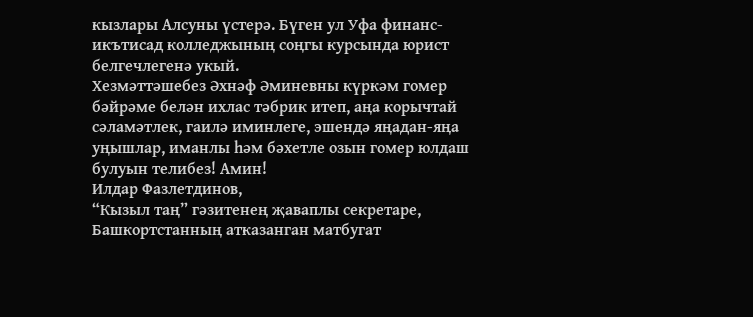кызлары Алсуны үстерә. Бүген ул Уфа финанс-икътисад колледжының соңгы курсында юрист белгечлегенә укый.
Хезмәттәшебез Әхнәф Әминевны күркәм гомер бәйрәме белән ихлас тәбрик итеп, аңа корычтай сәламәтлек, гаилә иминлеге, эшендә яңадан-яңа уңышлар, иманлы һәм бәхетле озын гомер юлдаш булуын телибез! Амин!
Илдар Фазлетдинов,
“Кызыл таң” гәзитенең җаваплы секретаре, Башкортстанның атказанган матбугат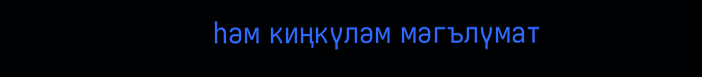һәм киңкүләм мәгълүмат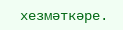хезмәткәре.